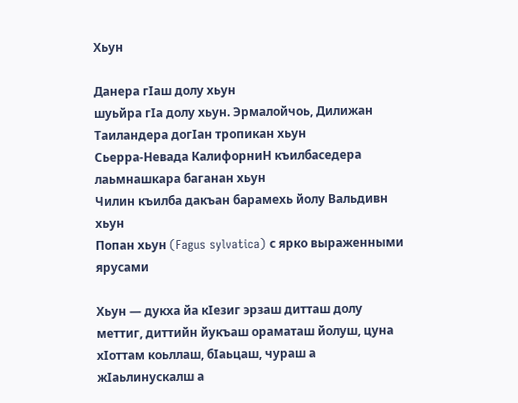Хьун

Данера гӀаш долу хьун
шуьйра гIа долу хьун. Эрмалойчоь, Дилижан
Таиландера догӀан тропикан хьун
Сьерра-Невада КалифорниН къилбаседера лаьмнашкара баганан хьун
Чилин къилба дакъан барамехь йолу Вальдивн хьун
Попан хьун (Fagus sylvatica) с ярко выраженными ярусами

Хьун — дукха йа кӀезиг эрзаш дитташ долу меттиг, диттийн йукъаш ораматаш йолуш, цуна хӀоттам коьллаш, бӀаьцаш, чураш а жӀаьлинускалш а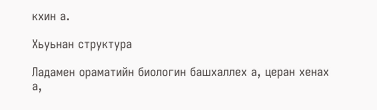кхин а.

Хьуьнан структура

Ладамен ораматийн биологин башхаллех а, церан хенах а,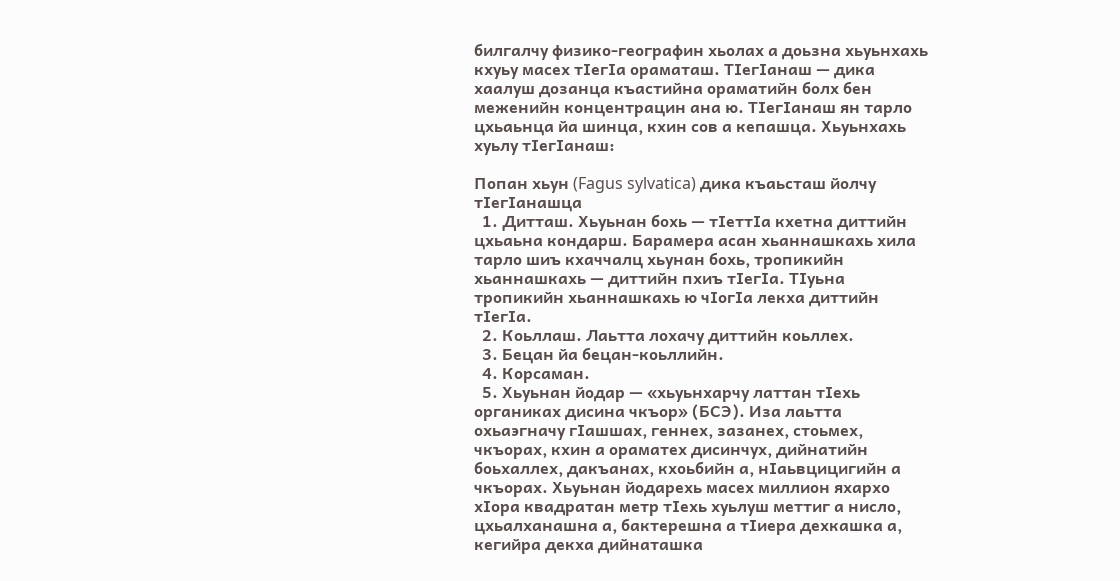билгалчу физико-географин хьолах а доьзна хьуьнхахь кхуьу масех тӀегӀа ораматаш. ТӀегӀанаш — дика хаалуш дозанца къастийна ораматийн болх бен меженийн концентрацин ана ю. ТӀегӀанаш ян тарло цхьаьнца йа шинца, кхин сов а кепашца. Хьуьнхахь хуьлу тӀегӀанаш:

Попан хьун (Fagus sylvatica) дика къаьсташ йолчу тӀегӀанашца
  1. Дитташ. Хьуьнан бохь — тӀеттӀа кхетна диттийн цхьаьна кондарш. Барамера асан хьаннашкахь хила тарло шиъ кхаччалц хьунан бохь, тропикийн хьаннашкахь — диттийн пхиъ тӀегӀа. ТӀуьна тропикийн хьаннашкахь ю чӀогӀа лекха диттийн тӀегӀа.
  2. Коьллаш. Лаьтта лохачу диттийн коьллех.
  3. Бецан йа бецан-коьллийн.
  4. Корсаман.
  5. Хьуьнан йодар — «хьуьнхарчу латтан тӀехь органиках дисина чкъор» (БСЭ). Иза лаьтта охьаэгначу гӀашшах, геннех, зазанех, стоьмех, чкъорах, кхин а ораматех дисинчух, дийнатийн боьхаллех, дакъанах, кхоьбийн а, нӀаьвцицигийн а чкъорах. Хьуьнан йодарехь масех миллион яхархо хӀора квадратан метр тӀехь хуьлуш меттиг а нисло, цхьалханашна а, бактерешна а тӀиера дехкашка а, кегийра декха дийнаташка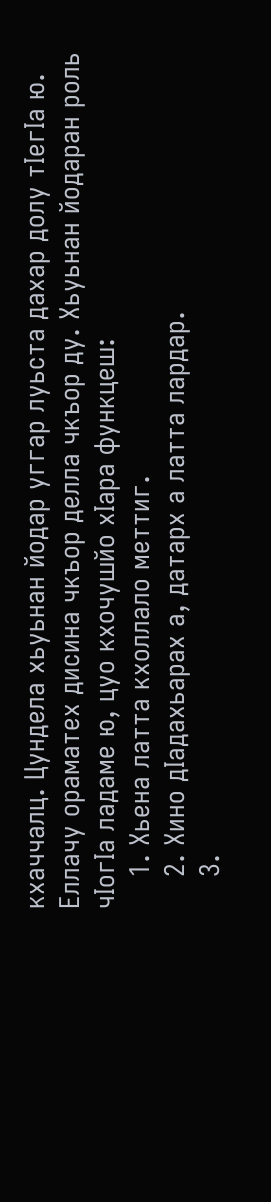кхаччалц. Цундела хьуьнан йодар уггар луьста дахар долу тӀегӀа ю. Еллачу ораматех дисина чкъор делла чкъор ду. Хьуьнан йодаран роль чӀогӀа ладаме ю, цуо кхочушйо хӀара функцеш:
    1. Хьена латта кхоллало меттиг.
    2. Хино дӀадахьарах а, датарх а латта лардар.
    3.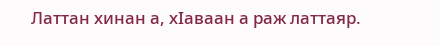Латтан хинан а, хӀаваан а раж латтаяр.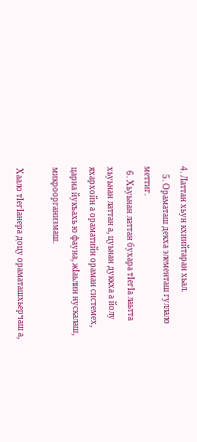4. Латтан хьун кхиийтаран хьал.
    5. Ораматаш декха элементаш гуллало меттиг.
  6. Хьуьнан латтан бухара тӀегӀа лаьтта хьуьнан латтан а, цуьнан дуккха а йолу яхархойн а ораматийн ораман системех, царна йукъахь ю фауна, жӀаьлин нускалаш, микроорганизмаш.

Хаало тӀегӀанера доцу ораматашхьерчаш а,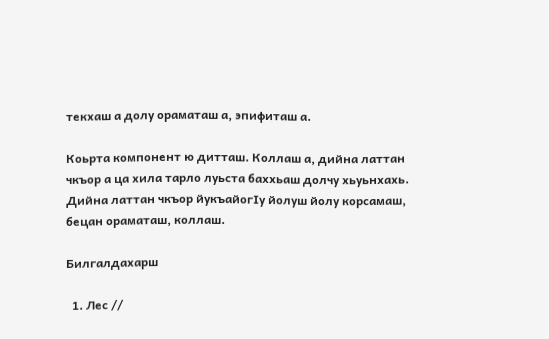текхаш а долу ораматаш а, эпифиташ а.

Коьрта компонент ю дитташ. Коллаш а, дийна латтан чкъор а ца хила тарло луьста баххьаш долчу хьуьнхахь. Дийна латтан чкъор йукъайогӀу йолуш йолу корсамаш, бецан ораматаш, коллаш.

Билгалдахарш

  1. Лес //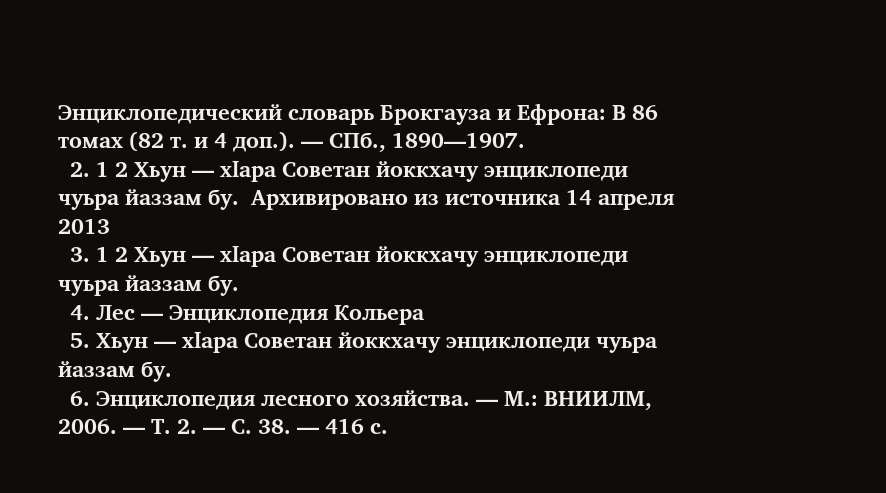Энциклопедический словарь Брокгауза и Ефрона: В 86 томах (82 т. и 4 доп.). — СПб., 1890—1907.
  2. 1 2 Хьун — хӏара Советан йоккхачу энциклопеди чуьра йаззам бу.  Архивировано из источника 14 апреля 2013
  3. 1 2 Хьун — хӏара Советан йоккхачу энциклопеди чуьра йаззам бу.
  4. Лес — Энциклопедия Кольера
  5. Хьун — хӏара Советан йоккхачу энциклопеди чуьра йаззам бу.
  6. Энциклопедия лесного хозяйства. — М.: ВНИИЛМ, 2006. — Т. 2. — С. 38. — 416 с.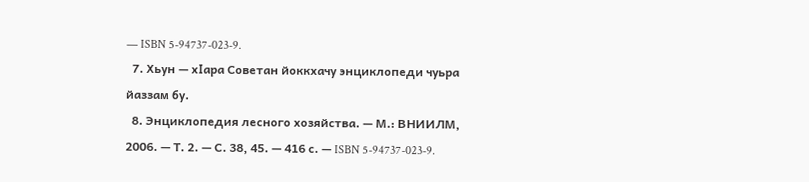— ISBN 5-94737-023-9.
  7. Хьун — хӏара Советан йоккхачу энциклопеди чуьра йаззам бу.
  8. Энциклопедия лесного хозяйства. — М.: ВНИИЛМ, 2006. — Т. 2. — С. 38, 45. — 416 с. — ISBN 5-94737-023-9.